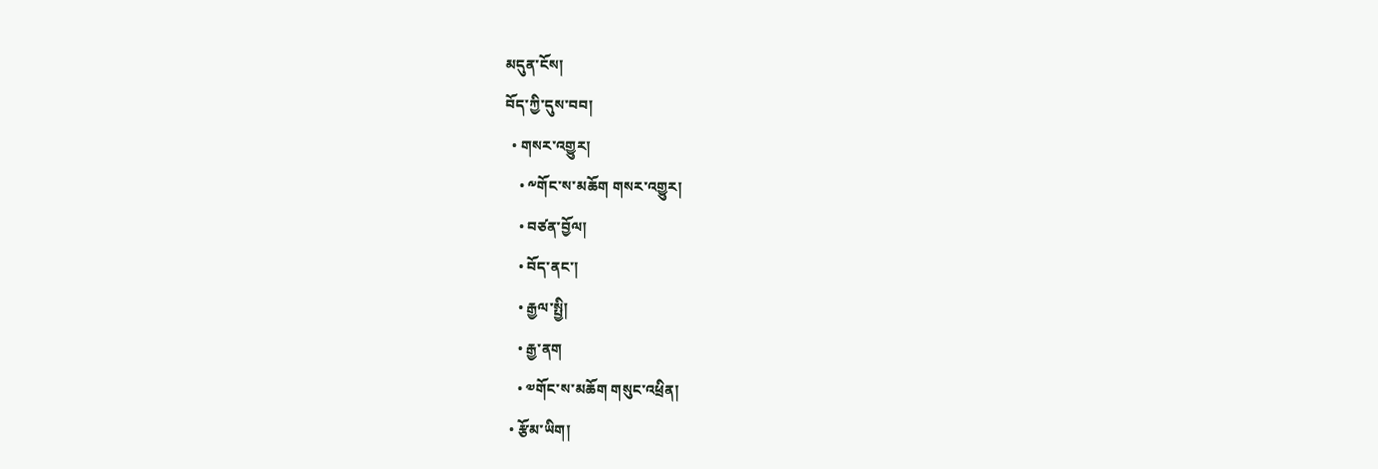མདུན་ངོས།
བོད་ཀྱི་དུས་བབ།
  • གསར་འགྱུར།
    • ༸གོང་ས་མཆོག གསར་འགྱུར།
    • བཙན་བྱོལ།
    • བོད་ནང་།
    • རྒྱལ་སྤྱི།
    • རྒྱ་ནག
    • ༧གོང་ས་མཆོག གསུང་འཕྲིན།
  • རྩོམ་ཡིག།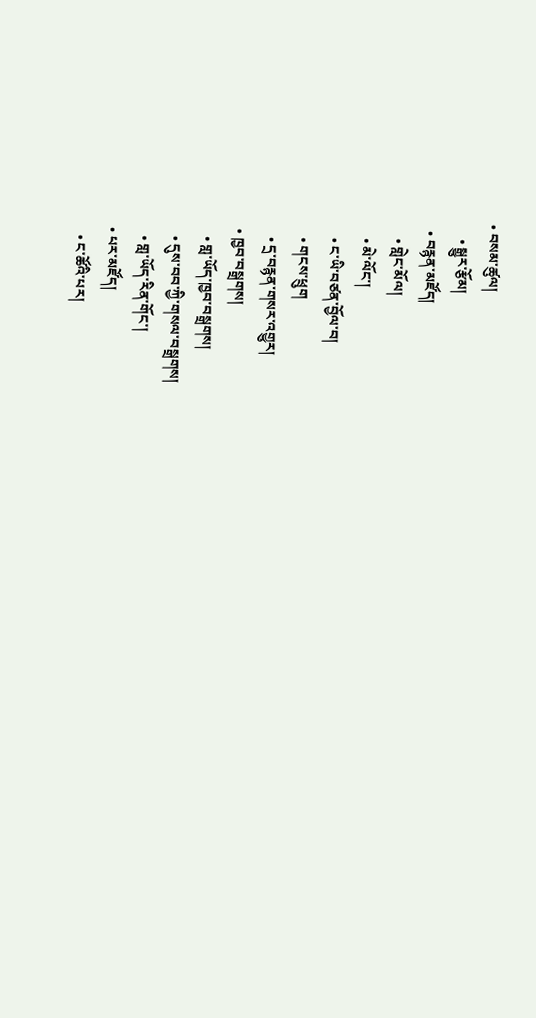• བསམ་ཚུལ།
    • སྒྱུར་རྩོམ།
  • བརྙན་མཛོད།
    • གླེང་མོལ།
    • མེ་ལོང་།
    • ང་ཡི་བཙན་བྱོལ་བ།
    • གངས་ཕྲུག
    • དྲ་བརྙན་གསར་འགྱུར།
  • ཁྱབ་བསྒྲགས།
    • གླ་ཡོད་ཁྱབ་བསྒྲགས།
    • དུས་བབ་ཀྱི་གསལ་བསྒྲགས།
    • གླ་ཡོད་རིན་གོང་།
  • པར་མཛོད།
    • ང་ཚོའི་པར།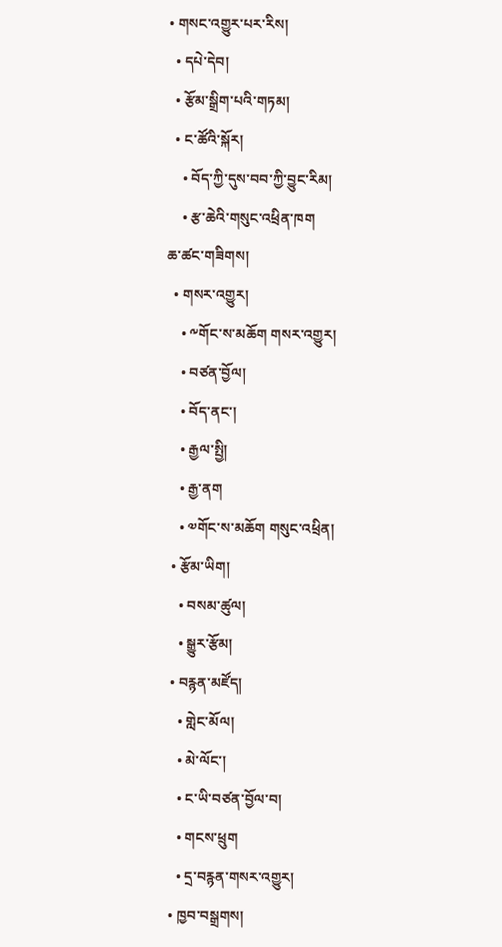• གསང་འགྱུར་པར་རིས།
  • དཔེ་དེབ།
  • རྩོམ་སྒྲིག་པའི་གཏམ།
  • ང་ཚོའི་སྐོར།
    • བོད་ཀྱི་དུས་བབ་ཀྱི་བྱུང་རིམ།
    • རྩ་ཆེའི་གསུང་འཕྲིན་ཁག
ཆ་ཚང་གཟིགས།
  • གསར་འགྱུར།
    • ༸གོང་ས་མཆོག གསར་འགྱུར།
    • བཙན་བྱོལ།
    • བོད་ནང་།
    • རྒྱལ་སྤྱི།
    • རྒྱ་ནག
    • ༧གོང་ས་མཆོག གསུང་འཕྲིན།
  • རྩོམ་ཡིག།
    • བསམ་ཚུལ།
    • སྒྱུར་རྩོམ།
  • བརྙན་མཛོད།
    • གླེང་མོལ།
    • མེ་ལོང་།
    • ང་ཡི་བཙན་བྱོལ་བ།
    • གངས་ཕྲུག
    • དྲ་བརྙན་གསར་འགྱུར།
  • ཁྱབ་བསྒྲགས།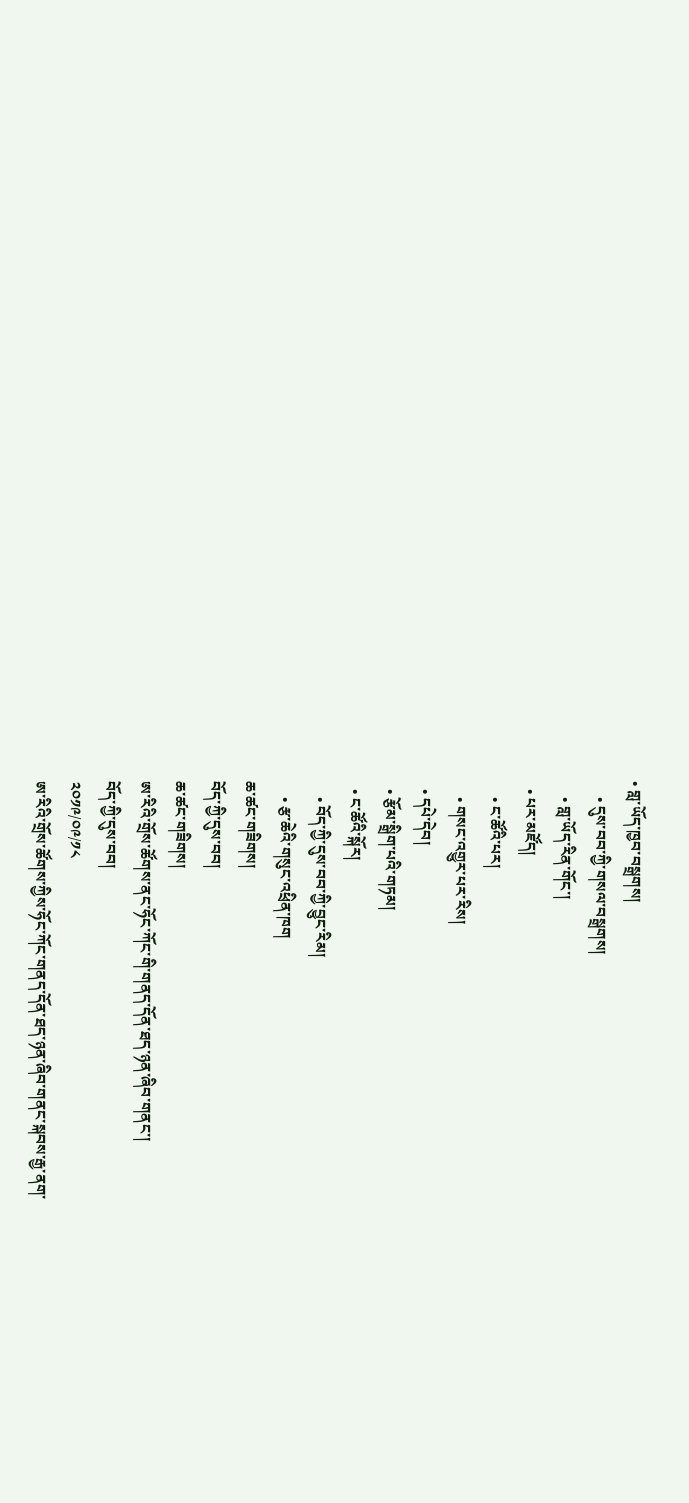• གླ་ཡོད་ཁྱབ་བསྒྲགས།
    • དུས་བབ་ཀྱི་གསལ་བསྒྲགས།
    • གླ་ཡོད་རིན་གོང་།
  • པར་མཛོད།
    • ང་ཚོའི་པར།
    • གསང་འགྱུར་པར་རིས།
  • དཔེ་དེབ།
  • རྩོམ་སྒྲིག་པའི་གཏམ།
  • ང་ཚོའི་སྐོར།
    • བོད་ཀྱི་དུས་བབ་ཀྱི་བྱུང་རིམ།
    • རྩ་ཆེའི་གསུང་འཕྲིན་ཁག
ཆ་ཚང་གཟིགས།
བོད་ཀྱི་དུས་བབ།
ཆ་ཚང་གཟིགས།
ཨ་རིའི་གྲོས་ཚོགས་ནང་ཧོང་ཀོང་གི་གནད་དོན་ཐད་ཉན་ཞིབ་གནང་།
བོད་ཀྱི་དུས་བབ།
༢༠༡༩/༠༩/༡༨
ཨ་རིའི་གྲོས་ཚོགས་ཀྱིས་ཧོང་ཀོང་གནད་དོན་ཐད་ཉན་ཞིབ་གནང་སྐབས་རྒྱ་ནག་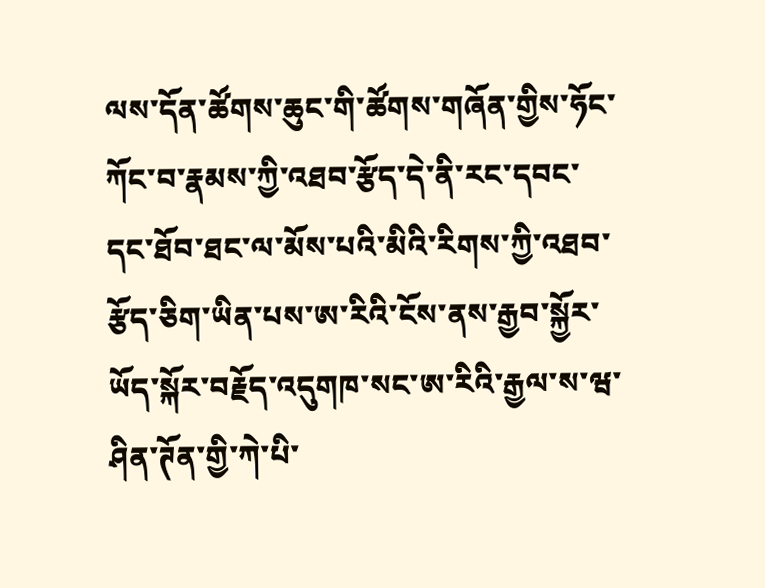ལས་དོན་ཚོགས་ཆུང་གི་ཚོགས་གཞོན་གྱིས་ཧོང་ཀོང་བ་རྣམས་ཀྱི་འཐབ་རྩོད་དེ་ནི་རང་དབང་དང་ཐོབ་ཐང་ལ་མོས་པའི་མིའི་རིགས་ཀྱི་འཐབ་རྩོད་ཅིག་ཡིན་པས་ཨ་རིའི་ངོས་ནས་རྒྱབ་སྐྱོར་ཡོད་སྐོར་བརྗོད་འདུགཁ་སང་ཨ་རིའི་རྒྱལ་ས་ཝ་ཤིན་ཊོན་གྱི་ཀེ་པི་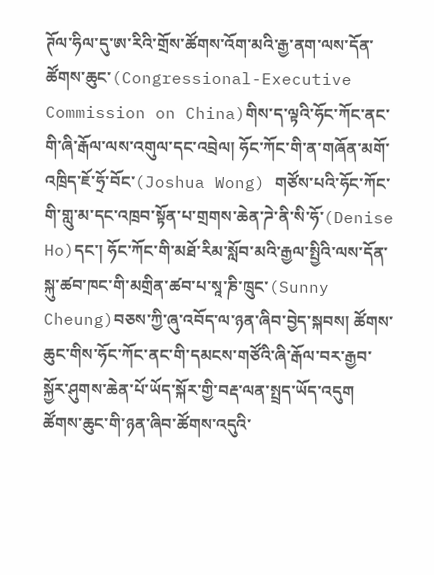ཊོལ་ཧིལ་དུ་ཨ་རིའི་གྲོས་ཚོགས་འོག་མའི་རྒྱ་ནག་ལས་དོན་ཚོགས་ཆུང་(Congressional-Executive Commission on China)གིས་ད་ལྟའི་ཧོང་ཀོང་ནང་གི་ཞི་རྒོལ་ལས་འགུལ་དང་འབྲེལ། ཧོང་ཀོང་གི་ན་གཞོན་མགོ་འཁྲིད་ཇོ་ཧྲོ་བོང་(Joshua Wong) གཙོས་པའི་ཧོང་ཀོང་གི་གླུ་མ་དང་འཁྲབ་སྟོན་པ་གྲགས་ཆེན་ཌེ་ནི་སི་ཧོ་(Denise Ho)དང་། ཧོང་ཀོང་གི་མཐོ་རིམ་སློབ་མའི་རྒྱལ་སྤྱིའི་ལས་དོན་སྐུ་ཚབ་ཁང་གི་མགྲིན་ཚབ་པ་སཱ་ཎི་ཁྲུང་(Sunny Cheung)བཅས་ཀྱི་ཞུ་འབོད་ལ་ཉན་ཞིབ་བྱེད་སྐབས། ཚོགས་ཆུང་གིས་ཧོང་ཀོང་ནང་གི་དམངས་གཙོའི་ཞི་རྒོལ་བར་རྒྱབ་སྐྱོར་ཤུགས་ཆེན་པོ་ཡོད་སྐོར་གྱི་བརྡ་ལན་སྤྲད་ཡོད་འདུག
ཚོགས་ཆུང་གི་ཉན་ཞིབ་ཚོགས་འདུའི་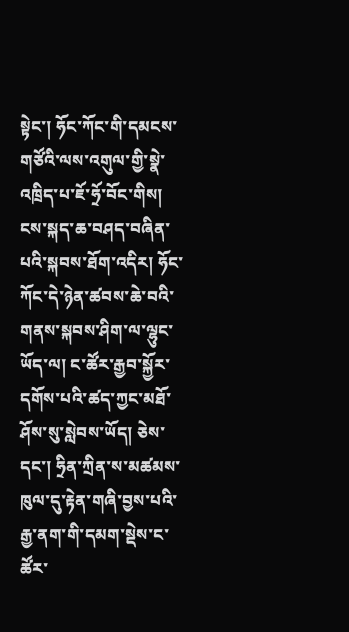སྟེང་། ཧོང་ཀོང་གི་དམངས་གཙོའི་ལས་འགུལ་གྱི་སྣེ་འཁྲིད་པ་ཇོ་ཧྲོ་བོང་གིས། ངས་སྐད་ཆ་བཤད་བཞིན་པའི་སྐབས་ཐོག་འདིར། ཧོང་ཀོང་དེ་ཉེན་ཚབས་ཆེ་བའི་གནས་སྐབས་ཤིག་ལ་ལྷུང་ཡོད་ལ། ང་ཚོར་རྒྱབ་སྐྱོར་དགོས་པའི་ཚད་ཀྱང་མཐོ་ཤོས་སུ་སླེབས་ཡོད། ཅེས་དང་། ཧྲིན་ཀྲིན་ས་མཚམས་ཁུལ་དུ་རྟེན་གཞི་བྱས་པའི་རྒྱ་ནག་གི་དམག་སྡེས་ང་ཚོར་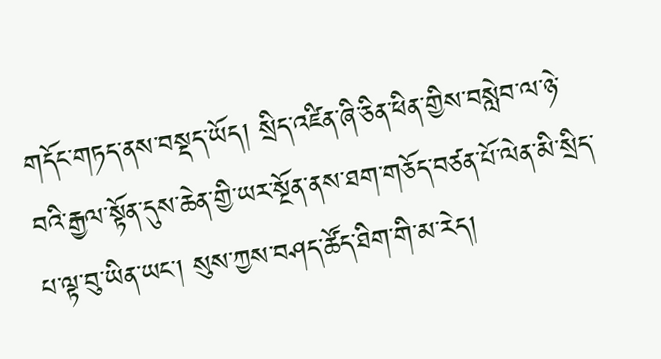གདོང་གཏད་ནས་བསྡད་ཡོད། སྲིད་འཛིན་ཞི་ཅིན་ཕིན་གྱིས་བསླེབ་ལ་ཉེ་བའི་རྒྱལ་སྟོན་དུས་ཆེན་གྱི་ཡར་སྔོན་ནས་ཐག་གཅོད་བཙན་པོ་ལེན་མི་སྲིད་པ་ལྟ་བུ་ཡིན་ཡང་། སུས་ཀྱས་བཤད་ཚོད་ཐིག་གི་མ་རེད།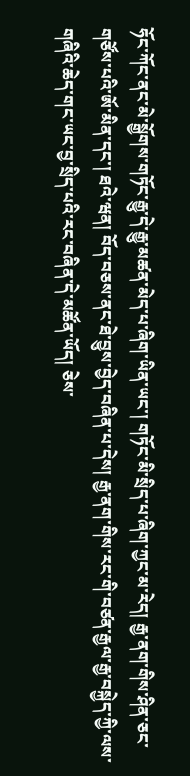ཧོང་ཀོང་ནང་མེ་སྒྱོགས་གཏོང་རྒྱུ་དེ་རྒྱུ་མཚན་མེད་པ་ཞིག་ཡིན་ཡང་། གཏོང་མི་སྲིད་པ་ཞིག་ཀྱང་མ་རེད། རྒྱ་ནག་གིས་ཤིན་ཅང་གཙོས་པའི་ཨོ་མིན་དང་། ཐའེ་ཝན། བོད་བཅས་ནང་ཐེ་བྱུས་བྱེད་བཞིན་པ་དེས། རྒྱ་ནག་གིས་རང་གི་བཙན་རྒྱལ་རྒྱ་བསྐྱེད་ཀྱི་ལས་གཞིའི་ཆེད་གང་ཡང་བྱ་སྲིད་པའི་རང་བཞིན་དེ་མཚོན་ཡོད། ཅེས་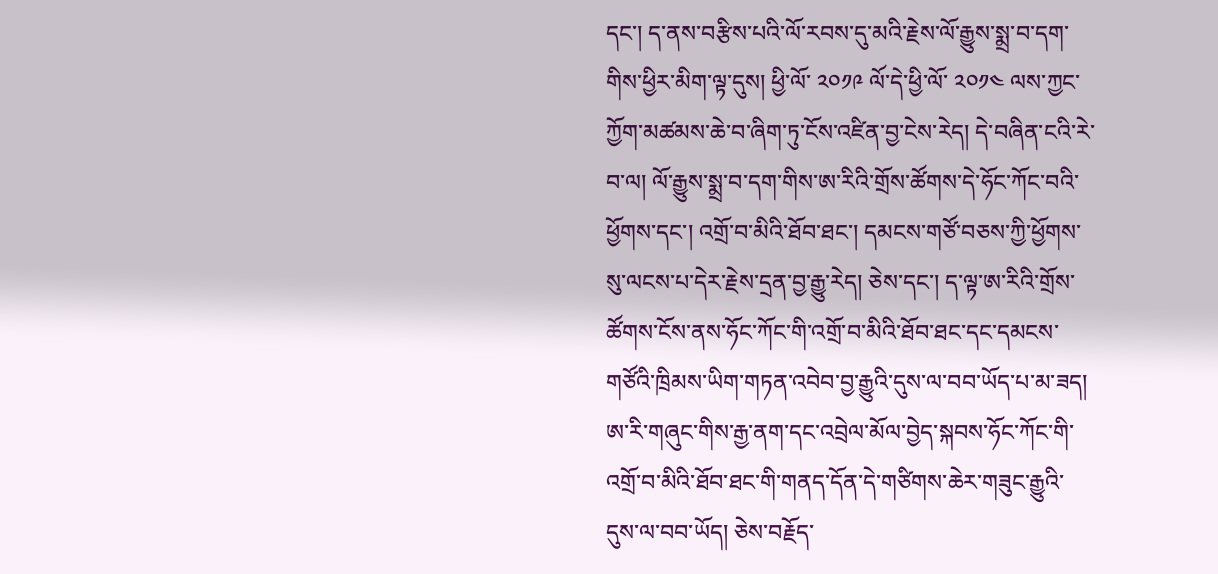དང་། ད་ནས་བརྩིས་པའི་ལོ་རབས་དུ་མའི་རྗེས་ལོ་རྒྱུས་སྨྲ་བ་དག་གིས་ཕྱིར་མིག་ལྟ་དུས། ཕྱི་ལོ་ ༢༠༡༩ ལོ་དེ་ཕྱི་ལོ་ ༢༠༡༤ ལས་ཀྱང་ཀྱོག་མཚམས་ཆེ་བ་ཞིག་ཏུ་ངོས་འཛིན་བྱ་ངེས་རེད། དེ་བཞིན་ངའི་རེ་བ་ལ། ལོ་རྒྱུས་སྨྲ་བ་དག་གིས་ཨ་རིའི་གྲོས་ཚོགས་དེ་ཧོང་ཀོང་བའི་ཕྱོགས་དང་། འགྲོ་བ་མིའི་ཐོབ་ཐང་། དམངས་གཙོ་བཅས་ཀྱི་ཕྱོགས་སུ་ལངས་པ་དེར་རྗེས་དྲན་བྱ་རྒྱུ་རེད། ཅེས་དང་། ད་ལྟ་ཨ་རིའི་གྲོས་ཚོགས་ངོས་ནས་ཧོང་ཀོང་གི་འགྲོ་བ་མིའི་ཐོབ་ཐང་དང་དམངས་གཙོའི་ཁྲིམས་ཡིག་གཏན་འབེབ་བྱ་རྒྱུའི་དུས་ལ་བབ་ཡོད་པ་མ་ཟད། ཨ་རི་གཞུང་གིས་རྒྱ་ནག་དང་འབྲེལ་མོལ་བྱེད་སྐབས་ཧོང་ཀོང་གི་འགྲོ་བ་མིའི་ཐོབ་ཐང་གི་གནད་དོན་དེ་གཙིགས་ཆེར་གཟུང་རྒྱུའི་དུས་ལ་བབ་ཡོད། ཅེས་བརྗོད་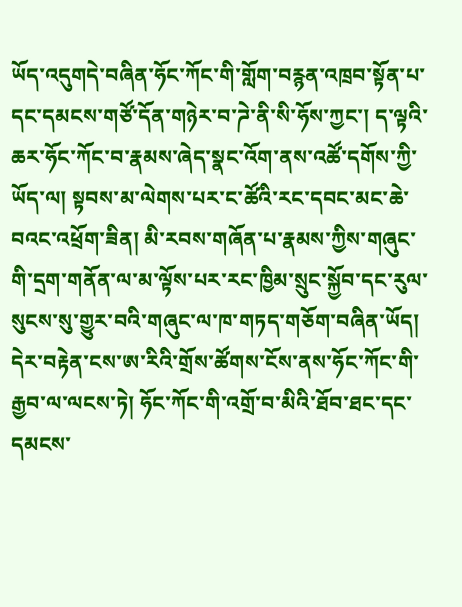ཡོད་འདུགདེ་བཞིན་ཧོང་ཀོང་གི་གློག་བརྙན་འཁྲབ་སྟོན་པ་དང་དམངས་གཙོ་དོན་གཉེར་བ་ཌེ་ནི་སི་ཧོས་ཀྱང་། ད་ལྟའི་ཆར་ཧོང་ཀོང་བ་རྣམས་ཞེད་སྣང་འོག་ནས་འཚོ་དགོས་ཀྱི་ཡོད་ལ། སྟབས་མ་ལེགས་པར་ང་ཚོའི་རང་དབང་མང་ཆེ་བའང་འཕྲོག་ཟིན། མི་རབས་གཞོན་པ་རྣམས་ཀྱིས་གཞུང་གི་དྲག་གནོན་ལ་མ་ལྟོས་པར་རང་ཁྱིམ་སྲུང་སྐྱོབ་དང་རུལ་སུངས་སུ་གྱུར་བའི་གཞུང་ལ་ཁ་གཏད་གཅོག་བཞིན་ཡོད། དེར་བརྟེན་ངས་ཨ་རིའི་གྲོས་ཚོགས་ངོས་ནས་ཧོང་ཀོང་གི་རྒྱབ་ལ་ལངས་ཏེ། ཧོང་ཀོང་གི་འགྲོ་བ་མིའི་ཐོབ་ཐང་དང་དམངས་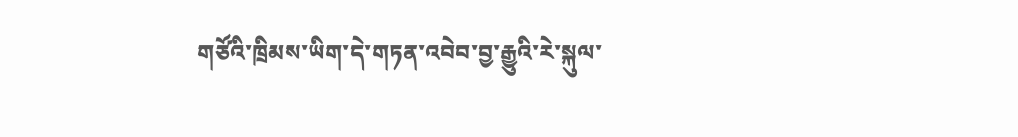གཙོའི་ཁྲིམས་ཡིག་དེ་གཏན་འབེབ་བྱ་རྒྱུའི་རེ་སྐུལ་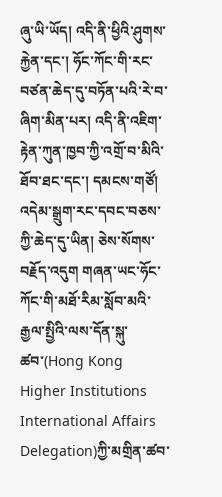ཞུ་ཡི་ཡོད། འདི་ནི་ཕྱིའི་ཤུགས་རྐྱེན་དང་། ཧོང་ཀོང་གི་རང་བཙན་ཆེད་དུ་བཏོན་པའི་རེ་བ་ཞིག་མིན་པར། འདི་ནི་འཇིག་རྟེན་ཀུན་ཁྱབ་ཀྱི་འགྲོ་བ་མིའི་ཐོབ་ཐང་དང་། དམངས་གཙོ། འདེམ་སྒྲུག་རང་དབང་བཅས་ཀྱི་ཆེད་དུ་ཡིན། ཅེས་སོགས་བརྗོད་འདུག གཞན་ཡང་ཧོང་ཀོང་གི་མཐོ་རིམ་སློབ་མའི་རྒྱལ་སྤྱིའི་ལས་དོན་སྐུ་ཚབ་(Hong Kong Higher Institutions International Affairs Delegation)ཀྱི་མགྲིན་ཚབ་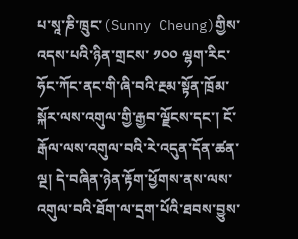པ་སཱ་ཎི་ཁྲུང་(Sunny Cheung)གྱིས་འདས་པའི་ཉིན་གྲངས་ ༡༠༠ ལྷག་རིང་ཧོང་ཀོང་ནང་གི་ཞི་བའི་རྔམ་སྟོན་ཁྲོམ་སྐོར་ལས་འགུལ་གྱི་རྒྱབ་ལྗོངས་དང་། ངོ་རྒོལ་ལས་འགུལ་བའི་རེ་འདུན་དོན་ཚན་ལྔ། དེ་བཞིན་ཉེན་རྟོག་ཕྱོགས་ནས་ལས་འགུལ་བའི་ཐོག་ལ་དྲག་པོའི་ཐབས་བྱུས་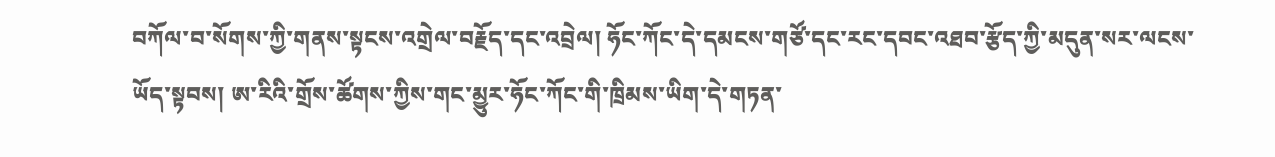བཀོལ་བ་སོགས་ཀྱི་གནས་སྟངས་འགྲེལ་བརྗོད་དང་འབྲེལ། ཧོང་ཀོང་དེ་དམངས་གཙོ་དང་རང་དབང་འཐབ་རྩོད་ཀྱི་མདུན་སར་ལངས་ཡོད་སྟབས། ཨ་རིའི་གྲོས་ཚོགས་ཀྱིས་གང་མྱུར་ཧོང་ཀོང་གི་ཁྲིམས་ཡིག་དེ་གཏན་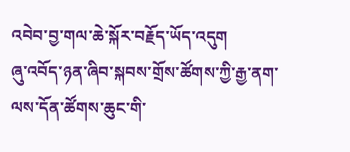འབེབ་བྱ་གལ་ཆེ་སྐོར་བརྗོད་ཡོད་འདུག
ཞུ་འབོད་ཉན་ཞིབ་སྐབས་གྲོས་ཚོགས་ཀྱི་རྒྱ་ནག་ལས་དོན་ཚོགས་ཆུང་གི་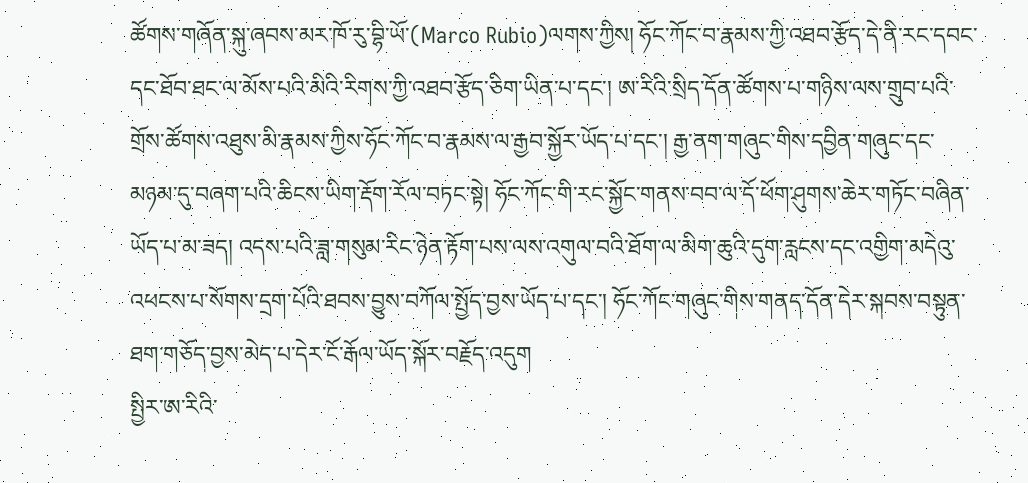ཚོགས་གཞོན་སྐུ་ཞབས་མར་ཁོ་རུ་བྷི་ཡོ་(Marco Rubio)ལགས་ཀྱིས། ཧོང་ཀོང་བ་རྣམས་ཀྱི་འཐབ་རྩོད་དེ་ནི་རང་དབང་དང་ཐོབ་ཐང་ལ་མོས་པའི་མིའི་རིགས་ཀྱི་འཐབ་རྩོད་ཅིག་ཡིན་པ་དང་། ཨ་རིའི་སྲིད་དོན་ཚོགས་པ་གཉིས་ལས་གྲུབ་པའི་གྲོས་ཚོགས་འཐུས་མི་རྣམས་ཀྱིས་ཧོང་ཀོང་བ་རྣམས་ལ་རྒྱབ་སྐྱོར་ཡོད་པ་དང་། རྒྱ་ནག་གཞུང་གིས་དབྱིན་གཞུང་དང་མཉམ་དུ་བཞག་པའི་ཆིངས་ཡིག་རྡོག་རོལ་བཏང་སྟེ། ཧོང་ཀོང་གི་རང་སྐྱོང་གནས་བབ་ལ་དོ་ཕོག་ཤུགས་ཆེར་གཏོང་བཞིན་ཡོད་པ་མ་ཟད། འདས་པའི་ཟླ་གསུམ་རིང་ཉེན་རྟོག་པས་ལས་འགུལ་བའི་ཐོག་ལ་མིག་ཆུའི་དུག་རླངས་དང་འགྱིག་མདེའུ་འཕངས་པ་སོགས་དྲག་པོའི་ཐབས་བྱུས་བཀོལ་སྤྱོད་བྱས་ཡོད་པ་དང་། ཧོང་ཀོང་གཞུང་གིས་གནད་དོན་དེར་སྐབས་བསྟུན་ཐག་གཅོད་བྱས་མེད་པ་དེར་ངོ་རྒོལ་ཡོད་སྐོར་བརྗོད་འདུག
སྤྱིར་ཨ་རིའི་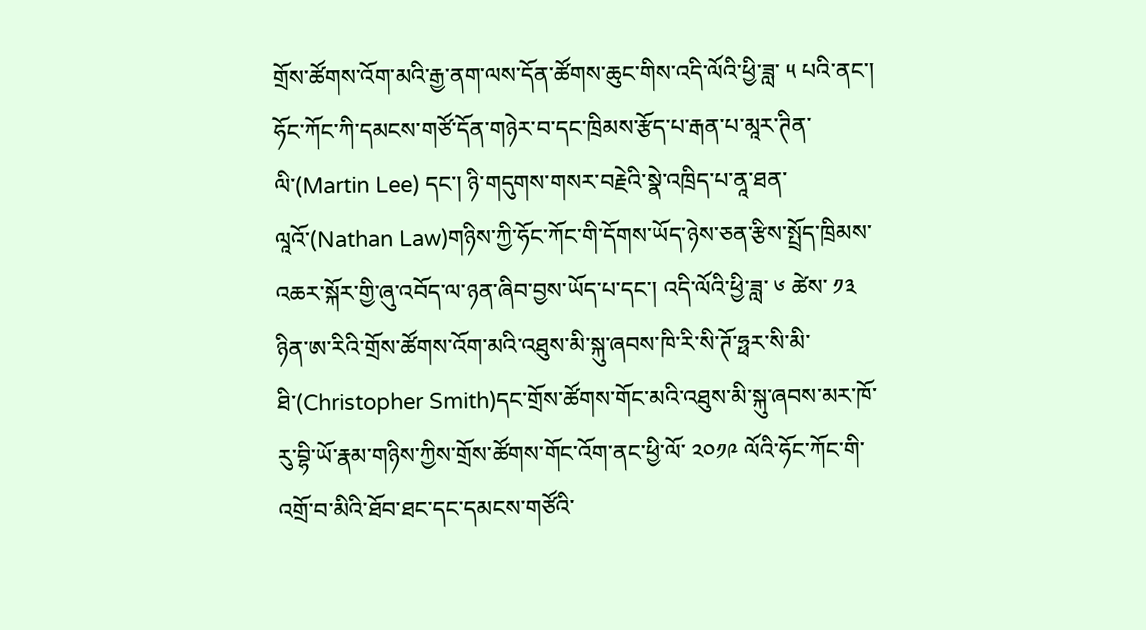གྲོས་ཚོགས་འོག་མའི་རྒྱ་ནག་ལས་དོན་ཚོགས་ཆུང་གིས་འདི་ལོའི་ཕྱི་ཟླ་ ༥ པའི་ནང་། ཧོང་ཀོང་ཀི་དམངས་གཙོ་དོན་གཉེར་བ་དང་ཁྲིམས་རྩོད་པ་རྒན་པ་མཱར་ཊིན་ལི་(Martin Lee) དང་། ཉི་གདུགས་གསར་བརྗེའི་སྣེ་འཁྲིད་པ་ནཱ་ཐན་ལཱའོ་(Nathan Law)གཉིས་ཀྱི་ཧོང་ཀོང་གི་དོགས་ཡོད་ཉེས་ཅན་རྩིས་སྤྲོད་ཁྲིམས་འཆར་སྐོར་གྱི་ཞུ་འབོད་ལ་ཉན་ཞིབ་བྱས་ཡོད་པ་དང་། འདི་ལོའི་ཕྱི་ཟླ་ ༦ ཚེས་ ༡༣ ཉིན་ཨ་རིའི་གྲོས་ཚོགས་འོག་མའི་འཐུས་མི་སྐུ་ཞབས་ཁི་རི་སི་ཊོ་ཧྥར་སི་མི་ཐི་(Christopher Smith)དང་གྲོས་ཚོགས་གོང་མའི་འཐུས་མི་སྐུ་ཞབས་མར་ཁོ་རུ་བྷི་ཡོ་རྣམ་གཉིས་ཀྱིས་གྲོས་ཚོགས་གོང་འོག་ནང་ཕྱི་ལོ་ ༢༠༡༩ ལོའི་ཧོང་ཀོང་གི་འགྲོ་བ་མིའི་ཐོབ་ཐང་དང་དམངས་གཙོའི་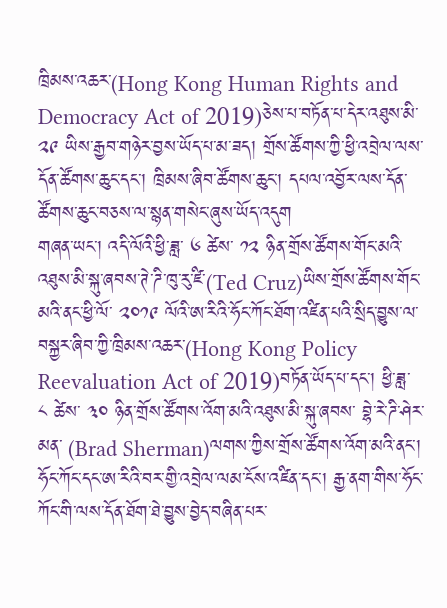ཁྲིམས་འཆར་(Hong Kong Human Rights and Democracy Act of 2019)ཅེས་པ་བཏོན་པ་དེར་འཐུས་མི་ ༢༩ ཡིས་རྒྱབ་གཉེར་བྱས་ཡོད་པ་མ་ཟད། གྲོས་ཚོགས་ཀྱི་ཕྱི་འབྲེལ་ལས་དོན་ཚོགས་ཆུང་དང་། ཁྲིམས་ཞིབ་ཚོགས་ཆུང་། དཔལ་འབྱོར་ལས་དོན་ཚོགས་ཆུང་བཅས་ལ་སྙན་གསེང་ཞུས་ཡོད་འདུག
གཞན་ཡང་། འདི་ལོའི་ཕྱི་ཟླ་ ༦ ཚེས་ ༡༢ ཉིན་གྲོས་ཚོགས་གོང་མའི་འཐུས་མི་སྐུ་ཞབས་ཊེ་ཌི་ཁུ་རུ་ཛི་(Ted Cruz)ཡིས་གྲོས་ཚོགས་གོང་མའི་ནང་ཕྱི་ལོ་ ༢༠༡༩ ལོའི་ཨ་རིའི་ཧོང་ཀོང་ཐོག་འཛིན་པའི་སྲིད་བྱུས་ལ་བསྐྱར་ཞིབ་ཀྱི་ཁྲིམས་འཆར་(Hong Kong Policy Reevaluation Act of 2019)བཏོན་ཡོད་པ་དང་། ཕྱི་ཟླ་ ༨ ཚེས་ ༣༠ ཉིན་གྲོས་ཚོགས་འོག་མའི་འཐུས་མི་སྐུ་ཞབས་ བྷེ་རེ་ཌི་ཤེར་མན་ (Brad Sherman)ལགས་ཀྱིས་གྲོས་ཚོགས་འོག་མའི་ནང་། ཧོང་ཀོང་དང་ཨ་རིའི་བར་གྱི་འབྲེལ་ལམ་ངོས་འཛིན་དང་། རྒྱ་ནག་གིས་ཧོང་ཀོང་གི་ལས་དོན་ཐོག་ཐེ་བྱུས་བྱེད་བཞིན་པར་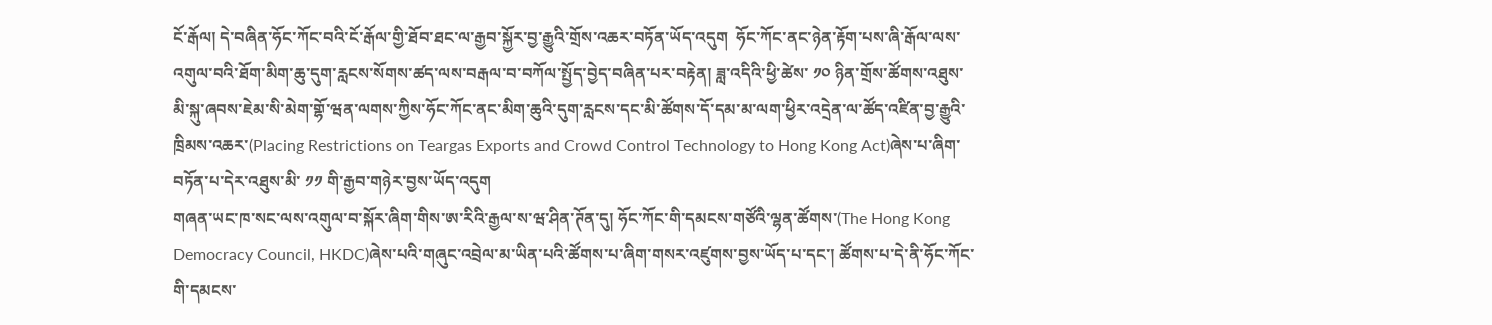ངོ་རྒོལ། དེ་བཞིན་ཧོང་ཀོང་བའི་ངོ་རྒོལ་གྱི་ཐོབ་ཐང་ལ་རྒྱབ་སྐྱོར་བྱ་རྒྱུའི་གྲོས་འཆར་བཏོན་ཡོད་འདུག  ཧོང་ཀོང་ནང་ཉེན་རྟོག་པས་ཞི་རྒོལ་ལས་འགུལ་བའི་ཐོག་མིག་ཆུ་དུག་རླངས་སོགས་ཚད་ལས་བརྒལ་བ་བཀོལ་སྤྱོད་བྱེད་བཞིན་པར་བརྟེན། ཟླ་འདིའི་ཕྱི་ཚེས་ ༡༠ ཉིན་གྲོས་ཚོགས་འཐུས་མི་སྐུ་ཞབས་ཇེམ་སི་མེག་གྷོ་ཝན་ལགས་ཀྱིས་ཧོང་ཀོང་ནང་མིག་ཆུའི་དུག་རླངས་དང་མི་ཚོགས་དོ་དམ་མ་ལག་ཕྱིར་འདྲེན་ལ་ཚོད་འཛིན་བྱ་རྒྱུའི་ཁྲིམས་འཆར་(Placing Restrictions on Teargas Exports and Crowd Control Technology to Hong Kong Act)ཞེས་པ་ཞིག་བཏོན་པ་དེར་འཐུས་མི་ ༡༡ གི་རྒྱབ་གཉེར་བྱས་ཡོད་འདུག
གཞན་ཡང་ཁ་སང་ལས་འགུལ་བ་སྐོར་ཞིག་གིས་ཨ་རིའི་རྒྱལ་ས་ཝ་ཤིན་ཊོན་དུ། ཧོང་ཀོང་གི་དམངས་གཙོའི་ལྷན་ཚོགས་(The Hong Kong Democracy Council, HKDC)ཞེས་པའི་གཞུང་འབྲེལ་མ་ཡིན་པའི་ཚོགས་པ་ཞིག་གསར་འཛུགས་བྱས་ཡོད་པ་དང་། ཚོགས་པ་དེ་ནི་ཧོང་ཀོང་གི་དམངས་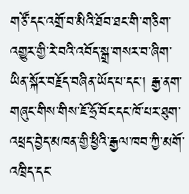གཙོ་དང་འགྲོ་བ་མིའི་ཐོབ་ཐང་གི་གཅིག་འགྱུར་གྱི་རེ་བའི་འབོད་སྒྲ་གསར་བ་ཞིག་ཡིན་སྐོར་བརྗོད་བཞིན་ཡོད་པ་དང་། རྒྱ་ནག་གཞུང་གིས་གིས་ཇོ་ཧྲོ་བོང་དང་ཁོ་པར་ཐུག་འཕྲད་བྱེད་མཁན་གྱི་ཕྱིའི་རྒྱལ་ཁབ་ཀྱི་མགོ་འཁྲིད་དང་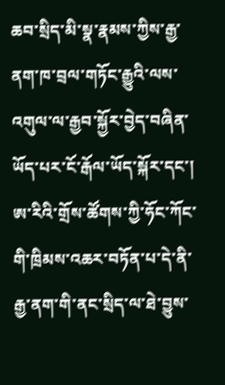ཆབ་སྲིད་མི་སྣ་རྣམས་ཀྱིས་རྒྱ་ནག་ཁ་བྲལ་གཏོང་རྒྱུའི་ལས་འགུལ་ལ་རྒྱབ་སྐྱོར་བྱེད་བཞིན་ཡོད་པར་ངོ་རྒོལ་ཡོད་སྐོར་དང་། ཨ་རིའི་གྲོས་ཚོགས་ཀྱི་ཧོང་ཀོང་གི་ཁྲིམས་འཆར་བཏོན་པ་དེ་ནི་རྒྱ་ནག་གི་ནང་སྲིད་ལ་ཐེ་བྱུས་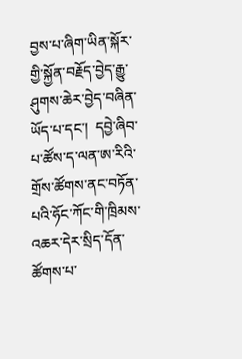བྱས་པ་ཞིག་ཡིན་སྐོར་གྱི་སྐྱོན་བརྗོད་བྱེད་རྒྱུ་ཤུགས་ཆེར་བྱེད་བཞིན་ཡོད་པ་དང་།  དབྱེ་ཞིབ་པ་ཚོས་ད་ལན་ཨ་རིའི་གྲོས་ཚོགས་ནང་བཏོན་པའི་ཧོང་ཀོང་གི་ཁྲིམས་འཆར་དེར་སྲིད་དོན་ཚོགས་པ་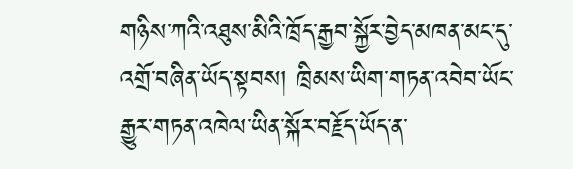གཉིས་ཀའི་འཐུས་མིའི་ཁྲོད་རྒྱབ་སྐྱོར་བྱེད་མཁན་མང་དུ་འགྲོ་བཞིན་ཡོད་སྟབས། ཁྲིམས་ཡིག་གཏན་འབེབ་ཡོང་རྒྱུར་གཏན་འཁེལ་ཡིན་སྐོར་བརྗོད་ཡོད་ན་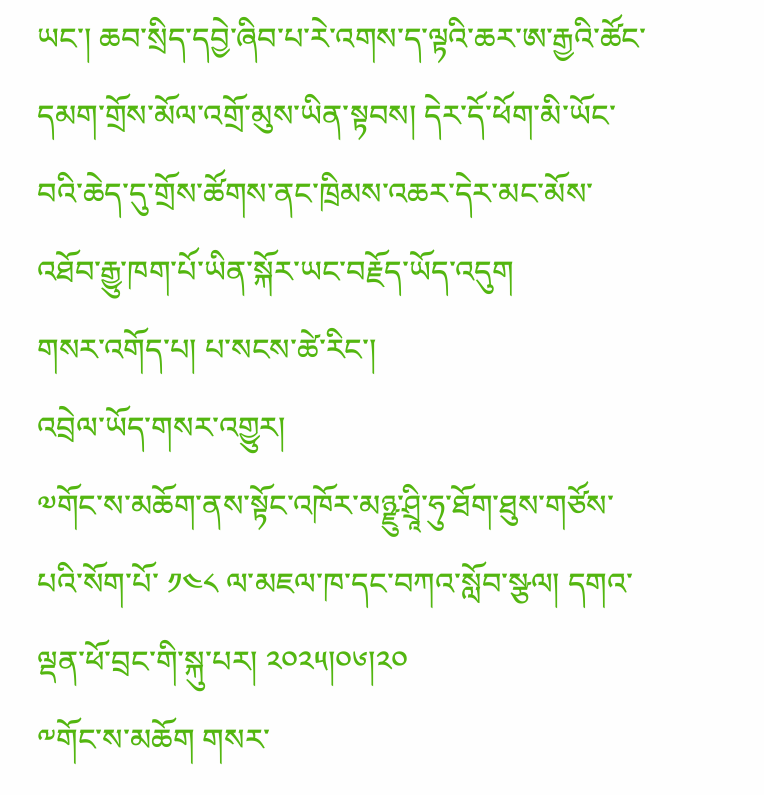ཡང་། ཆབ་སྲིད་དབྱེ་ཞིབ་པ་རེ་འགས་ད་ལྟའི་ཆར་ཨ་རྒྱའི་ཚོང་དམག་གྲོས་མོལ་འགྲོ་མུས་ཡིན་སྟབས། དེར་དོ་ཕོག་མི་ཡོང་བའི་ཆེད་དུ་གྲོས་ཚོགས་ནང་ཁྲིམས་འཆར་དེར་མང་མོས་འཐོབ་རྒྱུ་ཁག་པོ་ཡིན་སྐོར་ཡང་བརྗོད་ཡོད་འདུག
གསར་འགོད་པ། པ་སངས་ཚེ་རིང་།
འབྲེལ་ཡོད་གསར་འགྱུར།
༧གོང་ས་མཆོག་ནས་སྟོང་འཁོར་མཉྫུ་ཤྲཱི་ཧུ་ཐོག་ཐུས་གཙོས་པའི་སོག་པོ་ ༡༤༨ ལ་མཇལ་ཁ་དང་བཀའ་སློབ་སྩལ། དགའ་ལྡན་ཕོ་བྲང་གི་སྐུ་པར། ༢༠༢༥།༠༦།༢༠
༸གོང་ས་མཆོག གསར་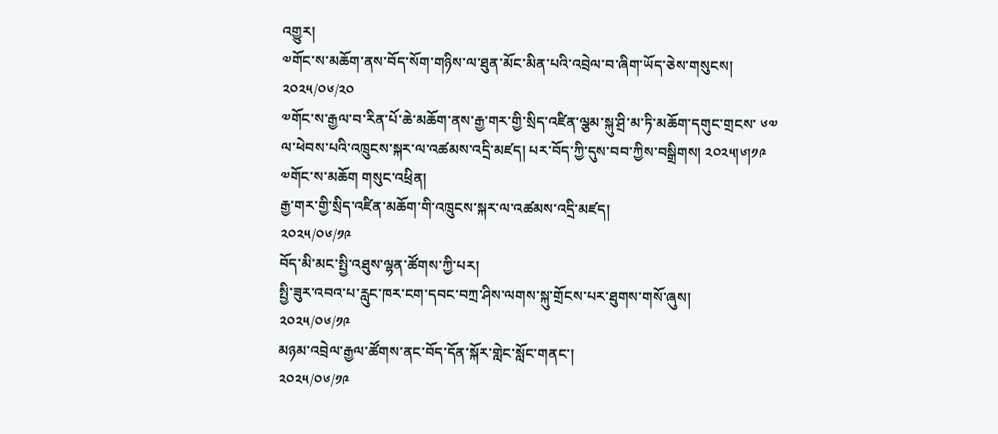འགྱུར།
༧གོང་ས་མཆོག་ནས་བོད་སོག་གཉིས་ལ་ཐུན་མོང་མིན་པའི་འབྲེལ་བ་ཞིག་ཡོད་ཅེས་གསུངས།
༢༠༢༥/༠༦/༢༠
༧གོང་ས་རྒྱལ་བ་རིན་པོ་ཆེ་མཆོག་ནས་རྒྱ་གར་གྱི་སྲིད་འཛིན་ལྕམ་སྐུ་ཤྲི་མ་ཏི་མཆོག་དགུང་གྲངས་ ༦༧ ལ་ཕེབས་པའི་འཁྲུངས་སྐར་ལ་འཚམས་འདྲི་མཛད། པར་བོད་ཀྱི་དུས་བབ་ཀྱིས་བསྒྲིགས། ༢༠༢༥།༦།༡༩
༧གོང་ས་མཆོག གསུང་འཕྲིན།
རྒྱ་གར་གྱི་སྲིད་འཛིན་མཆོག་གི་འཁྲུངས་སྐར་ལ་འཚམས་འདྲི་མཛད།
༢༠༢༥/༠༦/༡༩
བོད་མི་མང་སྤྱི་འཐུས་ལྷན་ཚོགས་ཀྱི་པར།
སྤྱི་ཟུར་འབའ་པ་རླུང་ཁར་ངག་དབང་བཀྲ་ཤིས་ལགས་སྐུ་གྲོངས་པར་ཐུགས་གསོ་ཞུས།
༢༠༢༥/༠༦/༡༩
མཉམ་འབྲེལ་རྒྱལ་ཚོགས་ནང་བོད་དོན་སྐོར་གླེང་སློང་གནང་།
༢༠༢༥/༠༦/༡༩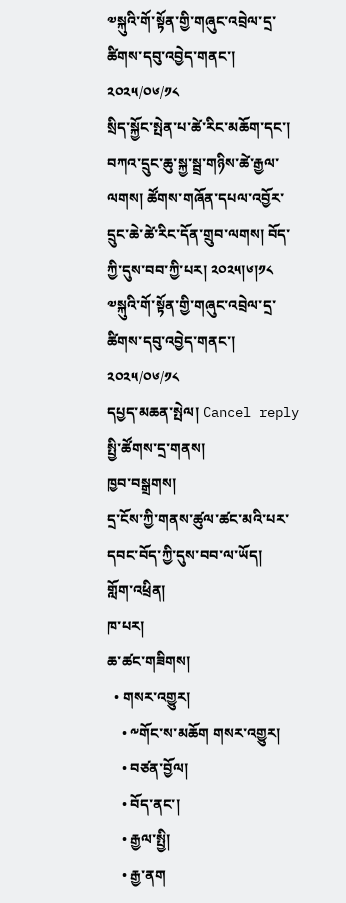༧སྐུའི་གོ་སྟོན་གྱི་གཞུང་འབྲེལ་དྲ་ཚིགས་དབུ་འབྱེད་གནང་།
༢༠༢༥/༠༦/༡༨
སྲིད་སྐྱོང་སྤེན་པ་ཚེ་རིང་མཆོག་དང་། བཀའ་དྲུང་ཆུ་སྐྱ་སྦྲ་གཉིས་ཚེ་རྒྱལ་ལགས། ཚོགས་གཞོན་དཔལ་འབྱོར་དྲུང་ཆེ་ཚེ་རིང་དོན་གྲུབ་ལགས། བོད་ཀྱི་དུས་བབ་ཀྱི་པར། ༢༠༢༥།༦།༡༨
༧སྐུའི་གོ་སྟོན་གྱི་གཞུང་འབྲེལ་དྲ་ཚིགས་དབུ་འབྱེད་གནང་།
༢༠༢༥/༠༦/༡༨
དཔྱད་མཆན་སྤེལ། Cancel reply
སྤྱི་ཚོགས་དྲ་གནས།
ཁྱབ་བསྒྲགས།
དྲ་ངོས་ཀྱི་གནས་ཚུལ་ཚང་མའི་པར་དབང་བོད་ཀྱི་དུས་བབ་ལ་ཡོད།
གློག་འཕྲིན།
ཁ་པར།
ཆ་ཚང་གཟིགས།
  • གསར་འགྱུར།
    • ༸གོང་ས་མཆོག གསར་འགྱུར།
    • བཙན་བྱོལ།
    • བོད་ནང་།
    • རྒྱལ་སྤྱི།
    • རྒྱ་ནག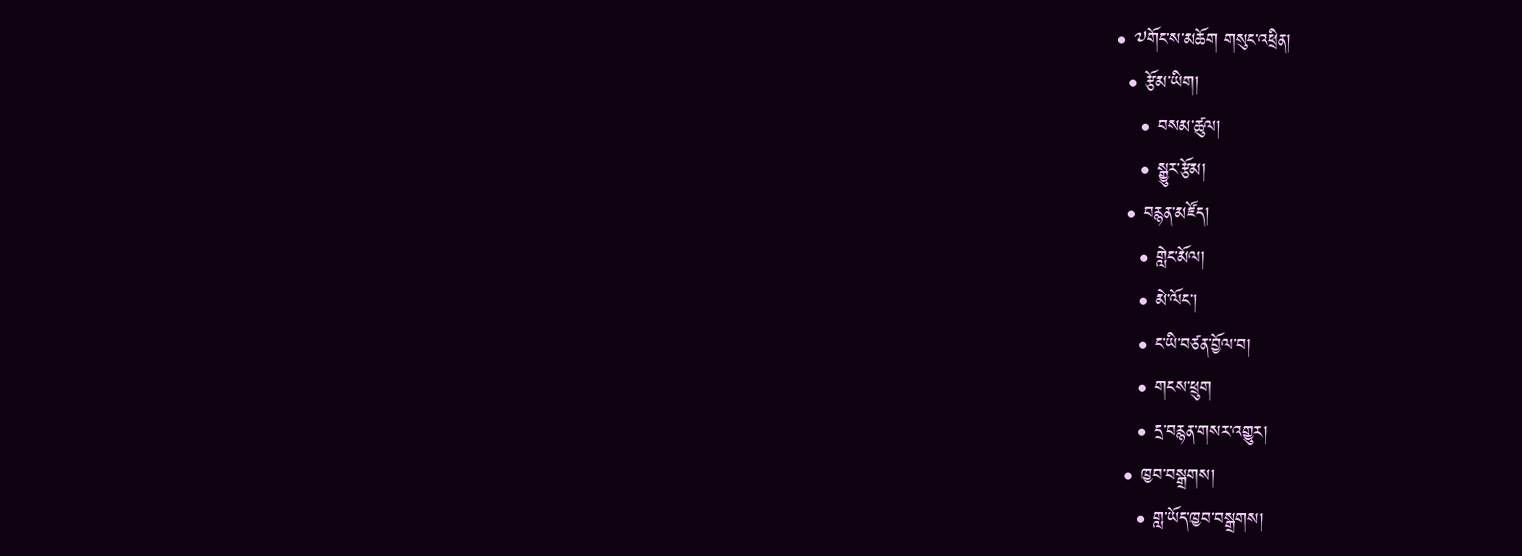• ༧གོང་ས་མཆོག གསུང་འཕྲིན།
  • རྩོམ་ཡིག།
    • བསམ་ཚུལ།
    • སྒྱུར་རྩོམ།
  • བརྙན་མཛོད།
    • གླེང་མོལ།
    • མེ་ལོང་།
    • ང་ཡི་བཙན་བྱོལ་བ།
    • གངས་ཕྲུག
    • དྲ་བརྙན་གསར་འགྱུར།
  • ཁྱབ་བསྒྲགས།
    • གླ་ཡོད་ཁྱབ་བསྒྲགས།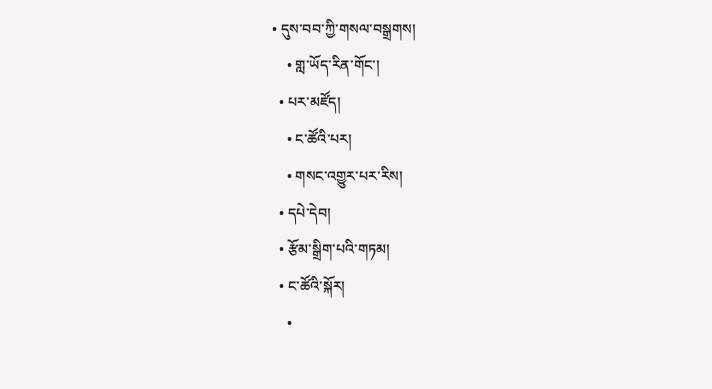• དུས་བབ་ཀྱི་གསལ་བསྒྲགས།
    • གླ་ཡོད་རིན་གོང་།
  • པར་མཛོད།
    • ང་ཚོའི་པར།
    • གསང་འགྱུར་པར་རིས།
  • དཔེ་དེབ།
  • རྩོམ་སྒྲིག་པའི་གཏམ།
  • ང་ཚོའི་སྐོར།
    •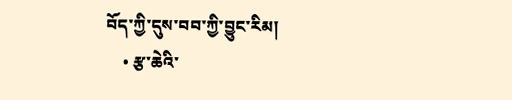བོད་ཀྱི་དུས་བབ་ཀྱི་བྱུང་རིམ།
    • རྩ་ཆེའི་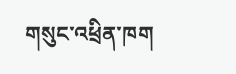གསུང་འཕྲིན་ཁག